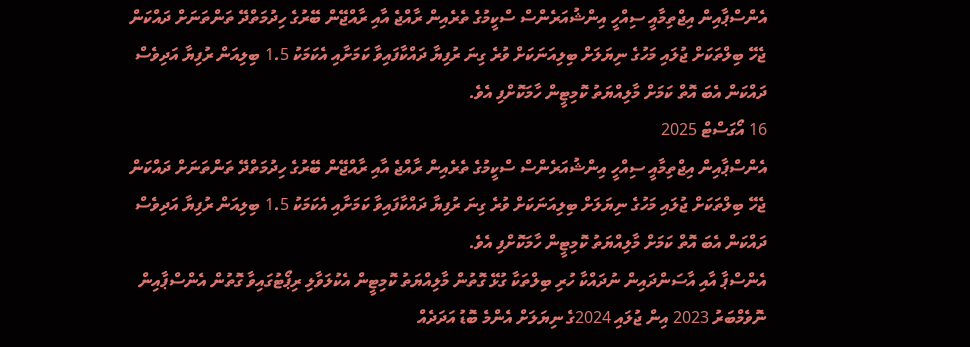އެންސްޕާއިން އިޖްތިމާއީ ސިއްހީ އިންޝުއަރެންސް ސްކީމުގެ ތެރެއިން ރާއްޖެ އާއި ރާއްޖޭން ބޭރުގެ ހިދުމަތްދޭ ތަންތަނަށް ދައްކަން ޖެހޭ ބިލްތަކަށް ޖުލައި މަހުގެ ނިޔަލަށް ބިލިއަނަކަށް ވުރެ ގިނަ ރުފިޔާ ދައްކާފައިވާ ކަމަށާއި އެކަމަކު 1.5 ބިލިއަން ރުފިޔާ އަދިވެސް ދައްކަން އެބަ އޮތް ކަމަށް މާލިއްޔަތު ކޮމިޓީން ހާމަކޮށްފި އެވެ.
16 އޯގަސްޓް 2025
އެންސްޕާއިން އިޖްތިމާއީ ސިއްހީ އިންޝުއަރެންސް ސްކީމުގެ ތެރެއިން ރާއްޖެ އާއި ރާއްޖޭން ބޭރުގެ ހިދުމަތްދޭ ތަންތަނަށް ދައްކަން ޖެހޭ ބިލްތަކަށް ޖުލައި މަހުގެ ނިޔަލަށް ބިލިއަނަކަށް ވުރެ ގިނަ ރުފިޔާ ދައްކާފައިވާ ކަމަށާއި އެކަމަކު 1.5 ބިލިއަން ރުފިޔާ އަދިވެސް ދައްކަން އެބަ އޮތް ކަމަށް މާލިއްޔަތު ކޮމިޓީން ހާމަކޮށްފި އެވެ.
އެންސްޕާ އާއި އާސަންދައިން ނުދައްކާ ހުރި ބިލްތަކާ ގުޅޭ ގޮތުން މާލިއްޔަތު ކޮމިޓީން އެކުލަވާލި ރިޕޯޓުގައިވާ ގޮތުން އެންސްޕާއިން ނޮވެމްބަރު 2023 އިން ޖުލައި 2024ގެ ނިޔަލަށް އެންމެ ބޮޑު އަދަދެއް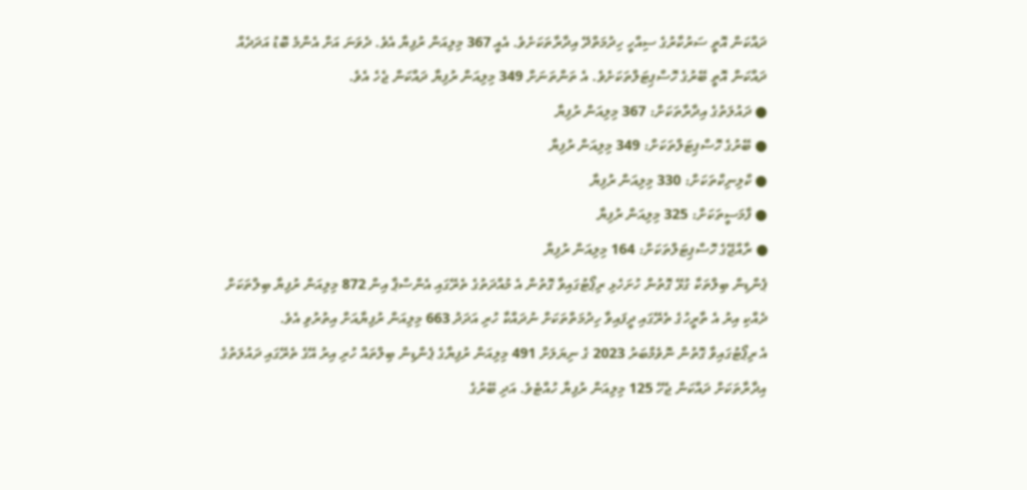ދައްކަން އޮތީ ސަރުކާރުގެ ސިއްހީ ހިދުމަތްދޭ އިދާރާތަކަށެވެ. އެއީ 367 މިލިއަން ރުފިޔާ އެވެ. ދެވަނަ އަށް އެންމެ ބޮޑު އަދަދެއް ދައްކަން އޮތީ ބޭރުގެ ހޮސްޕިޓަލްތަކަށެވެ. އެ ތަންތަނަށް 349 މިލިއަން ރުފިޔާ ދައްކަން ޖެހެ އެވެ.
● ދައުލަތުގެ އިދާރާތަކަށް: 367 މިލިއަން ރުފިޔާ
● ބޭރުގެ ހޮސްޕިޓަލްތަކަށް: 349 މިލިއަން ރުފިޔާ
● ކްލިނިކްތަކަށް: 330 މިލިއަން ރުފިޔާ
● ފާމަސީތަކަށް: 325 މިލިއަން ރުފިޔާ
● ރާއްޖޭގެ ހޮސްޕިޓަލްތަކަށް: 164 މިލިއަން ރުފިޔާ
ޕެންޑިން ބިލްތަކާ ގުޅޭ ގޮތުން ހުށަހެޅި ރިޕޯޓުގައިވާ ގޮތުން އެ މުއްދަތުގެ ތެރޭގައި އެންސްޕާ އިން 872 މިލިއަން ރުފިޔާ ބިލްތަކަށް ދެއްކި އިރު އެ ތާރީހުގެ ތެރޭގައި ދީފައިވާ ހިދުމަތްތަކަށް ނުދައްކާ ހުރި އަދަދު 663 މިލިއަން ރުފިޔާއަށް އިތުރުވި އެވެ.
އެ ރިޕޯޓުގައިވާ ގޮތުން ނޮވެމްބަރު 2023 ގެ ނިޔަލަށް 491 މިލިއަން ރުފިޔާގެ ޕެންޑިން ބިލްތައް ހުރި އިރު އޭގެ ތެރޭގައި ދައުލަތުގެ އިދާރާތަކަށް ދައްކަން ޖެހޭ 125 މިލިއަން ރުފިޔާ ހުއްޓެވެ. އަދި ބޭރުގެ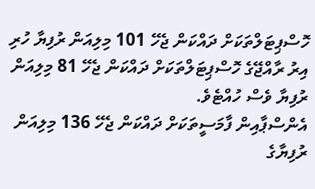ހޮސްޕިޓަލްތަކަށް ދައްކަން ޖެހޭ 101 މިލިއަން ރުފިޔާ ހުރި އިރު ރާއްޖޭގެ ހޮސްޕިޓަލްތަކަށް ދައްކަން ޖެހޭ 81 މިލިއަން ރުފިޔާ ވެސް ހުއްޓެވެ.
އެންސްޕާއިން ފާމަސީތަކަށް ދައްކަން ޖެހޭ 136 މިލިއަން ރުފިޔާގެ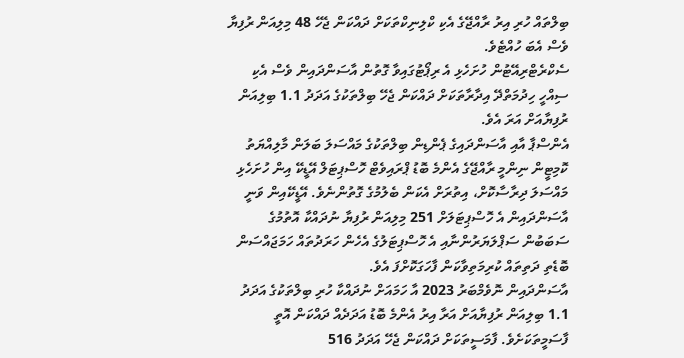ބިލްތައް ހުރި އިރު ރާއްޖޭގެ އެކި ކްލިނިކްތަކަށް ދައްކަން ޖެހޭ 48 މިލިއަން ރުފިޔާ ވެސް އެބަ ހުއްޓެވެ.
ސެކްރެޓްރިއޭޓުން ހުށަހެޅި އެ ރިޕޯޓުގައިވާ ގޮތުން އާސަންދައިން ވެސް އެކި ސިއްހީ ހިދުމަތްދޭ އިދާރާތަކަށް ދައްކަން ޖެހޭ ބިލްތަކުގެ އަދަދު 1.1 ބިލިއަން ރުފިޔާއަށް އަރަ އެވެ.
އެންސްޕާ އާއި އާސަންދައިގެ ޕެންޑިން ބިލްތަކުގެ މައްސަލަ ބަލަން މާލިއްޔަތު ކޮމިޓީން ނިންމީ ރާއްޖޭގެ އެންމެ ބޮޑު ޕްރައިވެޓް ހޮސްޕިޓަލް އޭޑީކޭ އިން ހުށަހެޅި މައްސަލަ ދިރާސާކޮށް، އިތުރަށް އެކަން ބެލުމުގެ ގޮތުންނެވެ. އޭޑީކޭއިން ވަނީ އާސަންދައިން އެ ހޮސްޕިޓަލަށް 251 މިލިއަން ރުފިޔާ ނުދައްކާ އޮތުމުގެ ސަބަބުން ސަޕްލަޔަރުންނާއި އެ ހޮސްޕިޓަލުގެ އެހެން ހަރަދުތައް ހަމަޖައްސަން ބޮޑެތި ދަތިތައް ކުރިމަތިވާކަން ފާހަގަކޮށްފަ އެވެ.
އާސަންދައިން ނޮވެމްބަރު 2023 އާ ހަމައަށް ނުދައްކާ ހުރި ބިލްތަކުގެ އަދަދު 1.1 ބިލިއަން ރުފިޔާއަށް އަރާ އިރު އެންމެ ބޮޑު އަދަދެއް ދައްކަން އޮތީ ފާސަމީތަކަށެވެ. ފާމަސީތަކަށް ދައްކަން ޖެހޭ އަދަދު 516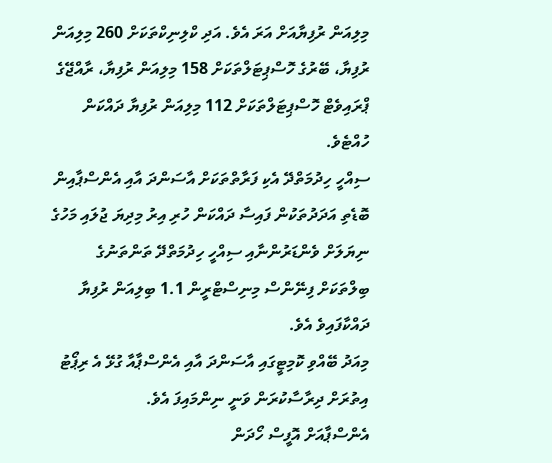މިލިއަން ރުފިޔާއަށް އަރަ އެވެ. އަދި ކްލިނިކްތަކަށް 260 މިލިއަން ރުފިޔާ، ބޭރުގެ ހޮސްޕިޓަލްތަކަށް 158 މިލިއަން ރުފިޔާ، ރާއްޖޭގެ ޕްރައިވެޓް ހޮސްޕިޓަލްތަކަށް 112 މިލިއަން ރުފިޔާ ދައްކަން ހުއްޓެވެ.
ސިއްހީ ހިދުމަތްދޭ އެކި ފަރާތްތަކަށް އާސަންދަ އާއި އެންސްޕާއިން ބޮޑެތި އަދަދުތަކުން ފައިސާ ދައްކަން ހުރި އިރު މިދިޔަ ޖުލައި މަހުގެ ނިޔަލަށް ވެންޑަރުންނާއި ސިއްހީ ހިދުމަތްދޭ ތަންތަނުގެ ބިލްތަކަށް ފިނޭންސް މިނިސްޓްރީން 1.1 ބިލިއަން ރުފިޔާ ދައްކާފައިވެ އެވެ.
މިއަދު ބޭއްވި ކޮމިޓީގައި އާސަންދަ އާއި އެންސްޕާއާ ގުޅޭ އެ ރިޕޯޓު އިތުރަށް ދިރާސާކުރަން ވަނީ ނިންމައިފަ އެވެ.
އެންސްޕާއަށް އޮފީސް ހޯދަން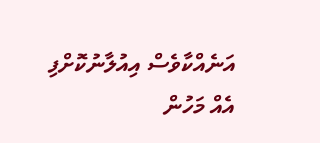އަނެއްކާވެސް އިއުލާނުކޮށްފި
އެއް މަހުން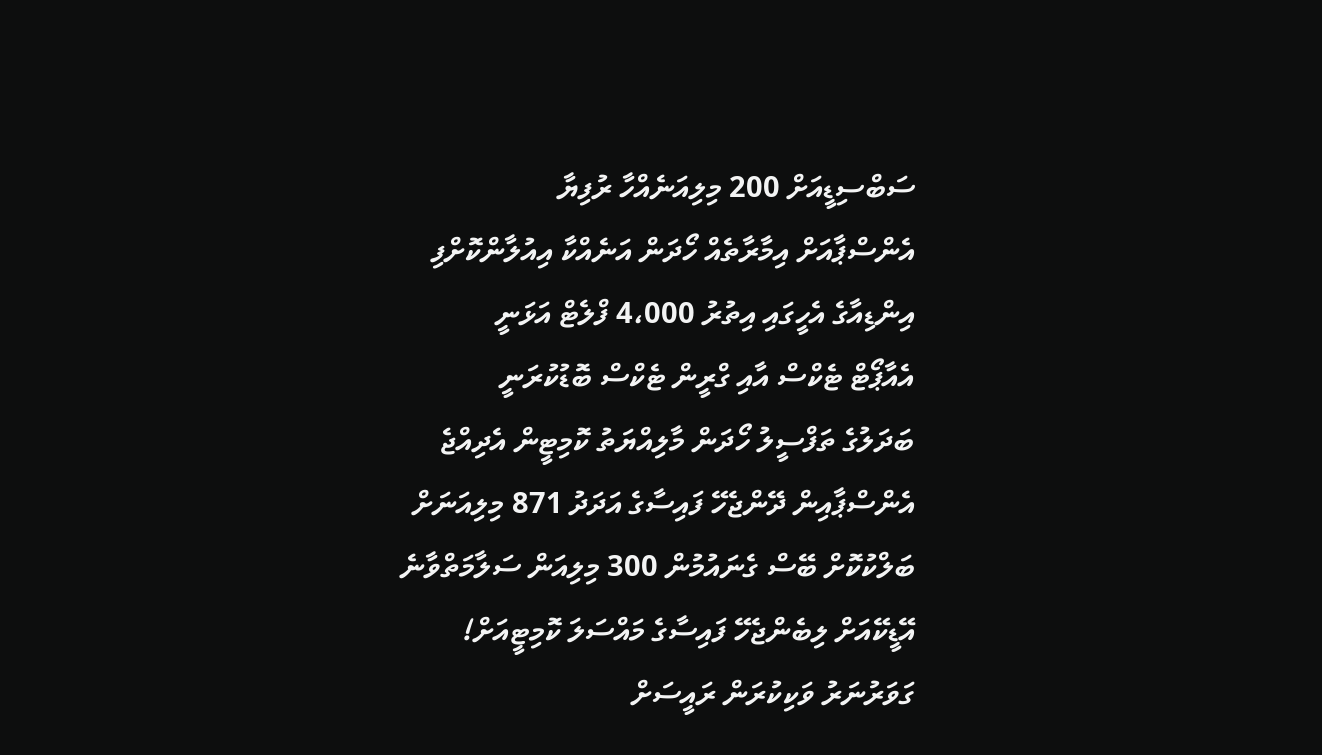ސަބްސިޑީއަށް 200 މިލިއަނެއްހާ ރުފިޔާ
އެންސްޕާއަށް އިމާރާތެއް ހޯދަން އަނެއްކާ އިއުލާންކޮށްފި
އިންޑިއާގެ އެހީގައި އިތުރު 4،000 ފްލެޓް އަޅަނީ
އެއާޕޯޓް ޓެކްސް އާއި ގްރީން ޓެކްސް ބޮޑުކުރަނީ
ބަދަލުގެ ތަފްސީލު ހޯދަން މާލިއްޔަތު ކޮމިޓީން އެދިއްޖެ
އެންސްޕާއިން ދޭންޖެހޭ ފައިސާގެ އަދަދު 871 މިލިއަނަށް
ބަލްކުކޮށް ބޭސް ގެނައުމުން 300 މިލިއަން ސަލާމަތްވާނެ
އޭޑީކޭއަށް ލިބެންޖެހޭ ފައިސާގެ މައްސަލަ ކޮމިޓީއަށް!
ގަވަރުނަރު ވަކިކުރަން ރައީސަށް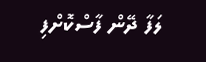ލަފާ ދޭން ފާސްކޮށްފި